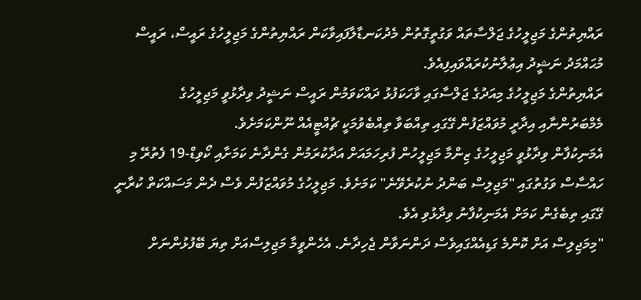ރައްޔިތުންގެ މަޖިލީހުގެ ޖަލްސާތައް ވަގުތީގޮތުން މެދުކަނޑާލާފައިވާކަން ރައްޔިތުންގެ މަޖިލީހުގެ ރައީސް، ރައީސް މުޙައްމަދު ނަޝީދު އިޢުލާނުކުރައްވައިފިއެވެ.
ރައްޔިތުންގެ މަޖިލީހުގެ މިއަދުގެ ޖަލްސާގައި ވާހަކަފުޅު ދައްކަވަމުން ރައީސް ނަޝީދު ވިދާޅުވީ މަޖިލީހުގެ މެމްބަރުންނާއި އިދާރީ މުވައްޒަފުން ގޭގައި ތިއްބަވާ ތިއްބެވުމަކީ ޗުއްޓީއެއް ނޫންކަމަށެވެ.
އެމަނިކުފާން ވިދާޅުވީ މަޖިލީހުގެ ޒިންމާ މަޖިލީހުން ފުރިހަމައަށް އަދާކުރަމުން ގެންދާނެ ކަމަށާއި ކޯވިޑް-19 ފެތުރޭ މި ހައްސާސް ވަގުތުގައި "މަޖިލިސް ބަންދު ނުކުރެވޭނެ" ކަމަށެވެ. މަޖިލީހުގެ މުވައްޒަފުން ވެސް ދެން މަސައްކަތް ކުރާނީ ގޭގައި ތިބެގެން ކަމަށް އެމަނިކުފާނު ވިދާޅުވި އެވެ.
"މިމަޖިލިސް އަށް ކޮންމެ ގަޑިއެއްގައިވެސް ދަންނަވާން ޖެހިދާނެ. އެހެންވީމާ މަޖިލިސްއަށް ތިޔަ ބޭފުޅުންނަށް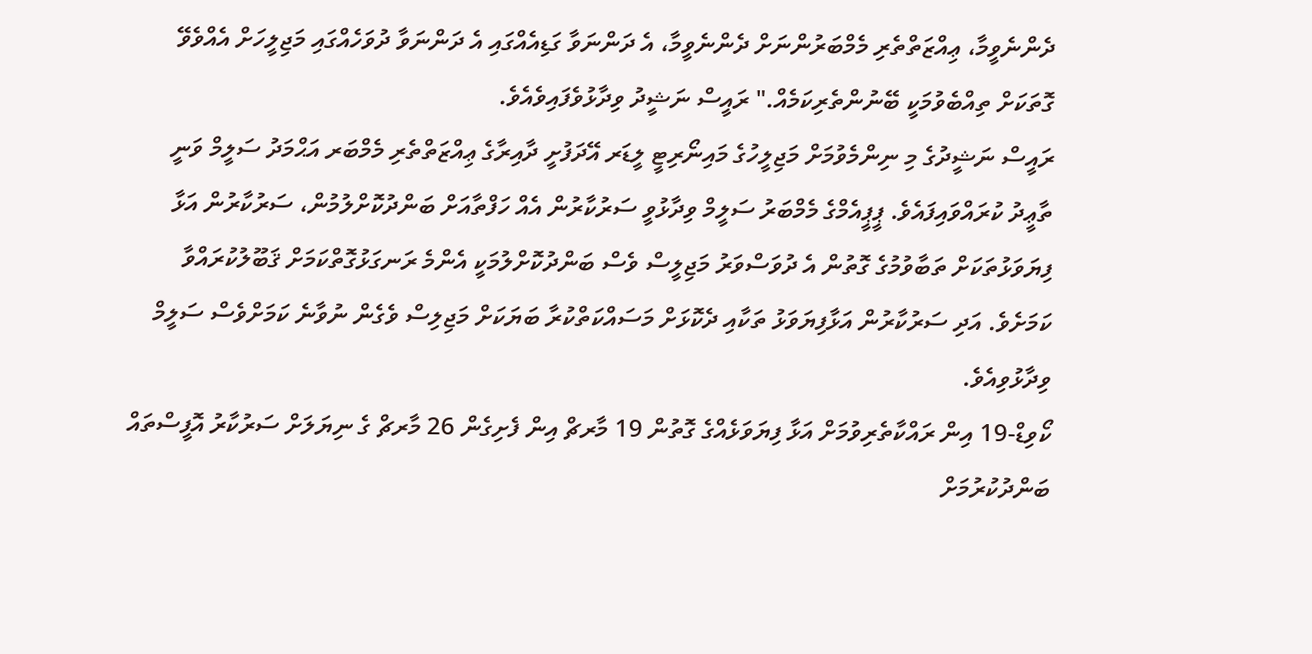ދެންނެވީމާ، ޢިއްޒަތްތެރި މެމްބަރުންނަށް ދެންނެވީމާ، އެ ދަންނަވާ ގަޑިއެއްގައި އެ ދަންނަވާ ދުވަހެއްގައި މަޖިލީހަށް އެއްވެވޭ ގޮތަކަށް ތިއްބެވުމަކީ ބޭނުންތެރިކަމެއް." ރައީސް ނަޝީދު ވިދާޅުވެފައިވެއެވެ.
ރައީސް ނަޝީދުގެ މި ނިންމެވުމަށް މަޖިލީހުގެ މައިނޯރިޓީ ލީޑަރ އޭދަފުށީ ދާއިރާގެ ޢިއްޒަތްތެރި މެމްބަރ އަޙްމަދު ސަލީމް ވަނީ ތާޢީދު ކުރައްވައިފައެވެ. ޕީޕީއެމްގެ މެމްބަރު ސަލީމް ވިދާޅުވީ ސަރުކާރުން އެއް ހަފްތާއަށް ބަންދުކޮށްލުމުން، ސަރުކާރުން އަޅާ ފިޔަވަޅުތަކަށް ތަބާވުމުގެ ގޮތުން އެ ދުވަސްވަރު މަޖިލީސް ވެސް ބަންދުކޮށްލުމަކީ އެންމެ ރަނގަޅުގޮތްކަމަށް ޤަބޫލުކުރައްވާ ކަމަށެވެ. އަދި ސަރުކާރުން އަޅާފިޔަވަޅު ތަކާއި ދެކޮޅަށް މަސައްކަތްކުރާ ބަޔަކަށް މަޖިލިސް ވެގެން ނުވާނެ ކަމަށްވެސް ސަލީމް ވިދާޅުވިއެވެ.
ކޯވިޑް-19 އިން ރައްކާތެރިވުމަށް އަޅާ ފިޔަވަޅެއްގެ ގޮތުން 19 މާރޗް އިން ފެށިގެން 26 މާރޗް ގެ ނިޔަލަށް ސަރުކާރު އޮފީސްތައް ބަންދުކުރުމަށް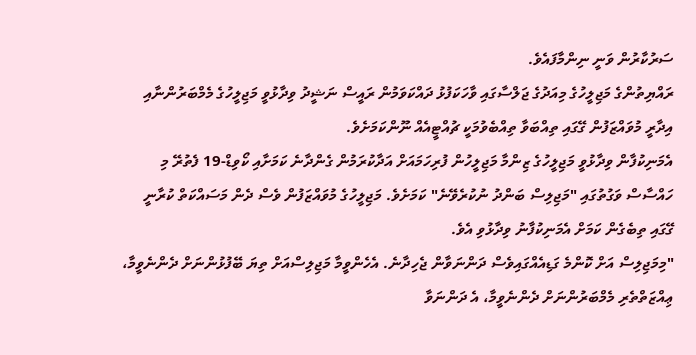ސަރުކާރުން ވަނީ ނިންމާފައެވެ.
ރައްޔިތުންގެ މަޖިލީހުގެ މިއަދުގެ ޖަލްސާގައި ވާހަކަފުޅު ދައްކަވަމުން ރައީސް ނަޝީދު ވިދާޅުވީ މަޖިލީހުގެ މެމްބަރުންނާއި އިދާރީ މުވައްޒަފުން ގޭގައި ތިއްބަވާ ތިއްބެވުމަކީ ޗުއްޓީއެއް ނޫންކަމަށެވެ.
އެމަނިކުފާން ވިދާޅުވީ މަޖިލީހުގެ ޒިންމާ މަޖިލީހުން ފުރިހަމައަށް އަދާކުރަމުން ގެންދާނެ ކަމަށާއި ކޯވިޑް-19 ފެތުރޭ މި ހައްސާސް ވަގުތުގައި "މަޖިލިސް ބަންދު ނުކުރެވޭނެ" ކަމަށެވެ. މަޖިލީހުގެ މުވައްޒަފުން ވެސް ދެން މަސައްކަތް ކުރާނީ ގޭގައި ތިބެގެން ކަމަށް އެމަނިކުފާނު ވިދާޅުވި އެވެ.
"މިމަޖިލިސް އަށް ކޮންމެ ގަޑިއެއްގައިވެސް ދަންނަވާން ޖެހިދާނެ. އެހެންވީމާ މަޖިލިސްއަށް ތިޔަ ބޭފުޅުންނަށް ދެންނެވީމާ، ޢިއްޒަތްތެރި މެމްބަރުންނަށް ދެންނެވީމާ، އެ ދަންނަވާ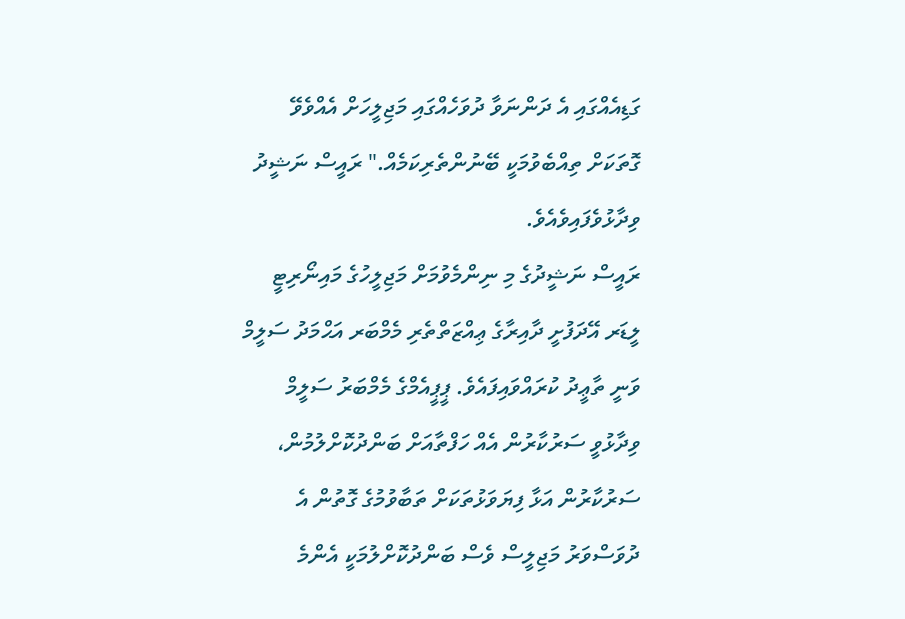ގަޑިއެއްގައި އެ ދަންނަވާ ދުވަހެއްގައި މަޖިލީހަށް އެއްވެވޭ ގޮތަކަށް ތިއްބެވުމަކީ ބޭނުންތެރިކަމެއް." ރައީސް ނަޝީދު ވިދާޅުވެފައިވެއެވެ.
ރައީސް ނަޝީދުގެ މި ނިންމެވުމަށް މަޖިލީހުގެ މައިނޯރިޓީ ލީޑަރ އޭދަފުށީ ދާއިރާގެ ޢިއްޒަތްތެރި މެމްބަރ އަޙްމަދު ސަލީމް ވަނީ ތާޢީދު ކުރައްވައިފައެވެ. ޕީޕީއެމްގެ މެމްބަރު ސަލީމް ވިދާޅުވީ ސަރުކާރުން އެއް ހަފްތާއަށް ބަންދުކޮށްލުމުން، ސަރުކާރުން އަޅާ ފިޔަވަޅުތަކަށް ތަބާވުމުގެ ގޮތުން އެ ދުވަސްވަރު މަޖިލީސް ވެސް ބަންދުކޮށްލުމަކީ އެންމެ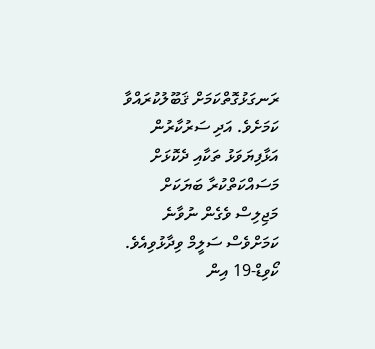ރަނގަޅުގޮތްކަމަށް ޤަބޫލުކުރައްވާ ކަމަށެވެ. އަދި ސަރުކާރުން އަޅާފިޔަވަޅު ތަކާއި ދެކޮޅަށް މަސައްކަތްކުރާ ބަޔަކަށް މަޖިލިސް ވެގެން ނުވާނެ ކަމަށްވެސް ސަލީމް ވިދާޅުވިއެވެ.
ކޯވިޑް-19 އިން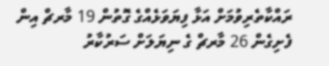ރައްކާތެރިވުމަށް އަޅާ ފިޔަވަޅެއްގެ ގޮތުން 19 މާރޗް އިން ފެށިގެން 26 މާރޗް ގެ ނިޔަލަށް ސަރުކާރު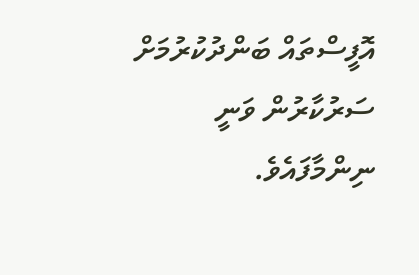އޮފީސްތައް ބަންދުކުރުމަށް ސަރުކާރުން ވަނީ ނިންމާފައެވެ.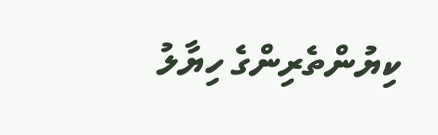ކިޔުންތެރިންގެ ހިޔާލު